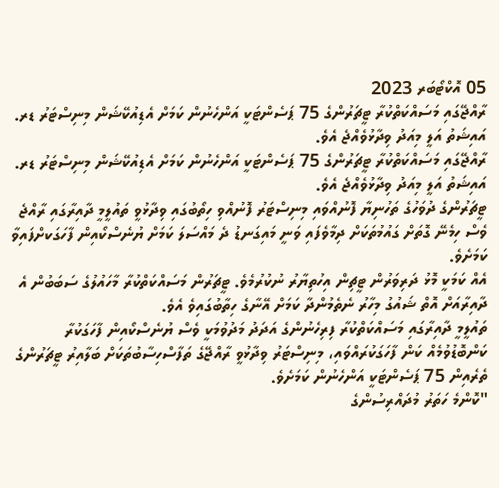05 އޮކްޓޯބަރ 2023
ރާއްޖޭގައި މަސައްކަތްކުރާ ޓީޗަރުންގެ 75 ޕަސެންޓަކީ އަންހެނުން ކަމަށް އެޑިއުކޭޝަން މިނިސްޓަރު ޑރ. އައިޝަތު އަލީ މިއަދު ވިދާޅުވެއްޖެ އެވެ.
ރާއްޖޭގައި މަސައްކަތްކުރާ ޓީޗަރުންގެ 75 ޕަސެންޓަކީ އަންހެނުން ކަމަށް އެޑިއުކޭޝަން މިނިސްޓަރު ޑރ. އައިޝަތު އަލީ މިއަދު ވިދާޅުވެއްޖެ އެވެ.
ޓީޗަރުންގެ ދުވަހުގެ ތަހުނިޔާ ފޮނުއްވައި މިނިސްޓަރު ފޮނުއްވި ހިތޯބުގައި ވިދާޅުވީ ތައުލީމީ ދާއިރާގައި ރާއްޖެ ވެސް ހިމެނޭ ގޮތަށް ގައުމުތަކަށް ދިމާވެފައި ވަނީ މައިގަނޑު ދެ މައްސަލަ ކަމަށް ޔުނެސްކޯއިން ފާހަގަކށްފައިވާ ކަމަށެވެ.
އެއް ކަމަކީ މޮޅު ދަރިވަރުން ޓީޗިން އިހުތިޔާރު ނުކުރުމެވެ. ޓީޗަރުން މަސައްކަތްކުރާ މާހައުލުގެ ސަބަބުން އެ ދާއިރާއަށް އޮތް ޝައުގު މިހާރު ނެތެމުންދާ ކަމަށް އޭނާގެ ހިތާބުގައިވެ އެވެ.
ތައުލީމީ ދާއިރާގައި މަސައްކަތްކުރާ ފިރިހެނުންގެ އަދަދު މަދުވުމަކީ ވެސް ޔުނެސްކޯއިން ފާހަގަކުރާ ކަންބޮޑުވުމެއް ކަން ފާހަގަކުރައްވައި، މިނިސްޓަރު ވިދާޅުވީ ރާއްޖޭގެ ތަފާސްހިސާބުތަކަށް ބަލާއިރު ޓީޗަރުންގެ ތެރެއިން 75 ޕަސެންޓަކީ އަންހެނުން ކަމަށެވެ.
"ކޮންމެ ހަތަރު މުދައްރިސުންގެ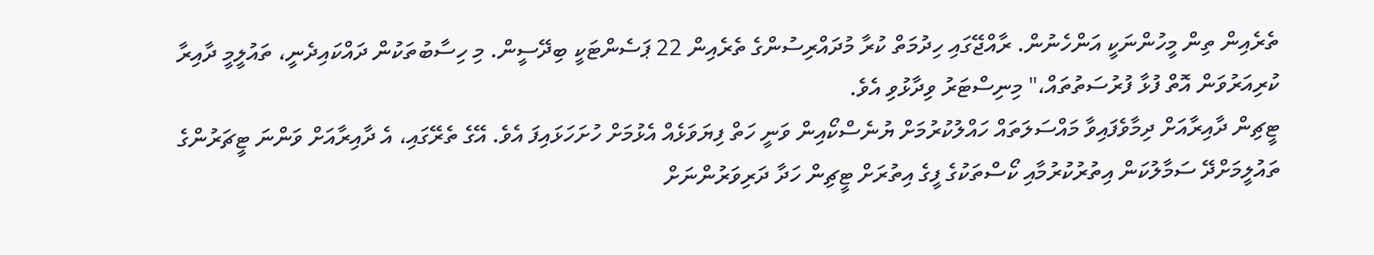ތެރެއިން ތިން މީހުންނަކީ އަންހެނުން. ރާއްޖޭގައި ހިދުމަތް ކުރާ މުދައްރިސުންގެ ތެރެއިން 22 ޕަސެންޓަކީ ބިދޭސީން. މި ހިސާބުތަކުން ދައްކައިދެނީ، ތައުލީމީ ދާއިރާ ކުރިއަރުވަން އޮތް ފުޅާ ފުރުސަތުތައް،" މިނިސްޓަރު ވިދާޅުވި އެވެ.
ޓީޗިން ދާއިރާއަށް ދިމާވެފައިވާ މައްސަލަތައް ހައްލުކުރުމަށް ޔުނެސްކޯއިން ވަނީ ހަތް ފިޔަވަޅެއް އެޅުމަށް ހުށަހަޅައިފަ އެވެ. އޭގެ ތެރޭގައި، އެ ދާއިރާއަށް ވަންނަ ޓީޗަރުންގެ ތައުލީމަށްދޭ ސަމާލުކަން އިތުރުކުރުމާއި ކޯސްތަކުގެ ފީގެ އިތުރަށް ޓީޗިން ހަދާ ދަރިވަރުންނަށް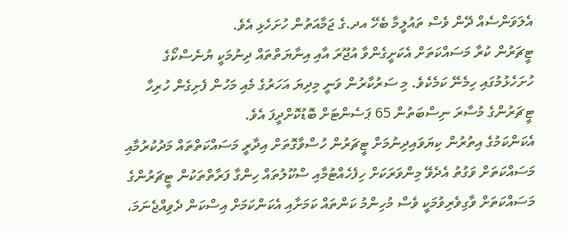އެލަވަންސެއް ދޭން ވެސް ތައުލީމާ ބެހޭ އދ.ގެ ޖަމާއަތުން ހުށަހެޅި އެވެ.
ޓީޗަރުން ކުރާ މަސައްކަތަށް އެކަށީގެންވާ އުޖޫރަ އާއި އިނާޔަތްތައް ދިނުމަކީ ޔުނެސްކޯގެ ހުށަހެޅުމުގައި ހިމެނޭ ކަމެކެވެ. މި ސަރުކާރުން ވަނީ މިދިޔަ އަހަރުގެ މެއި މަހުން ފެށިގެން ހުރިހާ ޓީޗަރުންގެ މުސާރަ ނިސްބަތުން 65 ޕަސެންޓަށް ބޮޑުކޮށްދީފަ އެވެ.
އެކަންކަމުގެ އިތުރުން ކިޔަވައިދިނުމަށް ޓީޗަރުން ހުސްވާގޮތަށް އިދާރީ މަސައްކަތްތައް މަދުކުރުމާއި މަސައްކަތަށް ވަގުތު އެދެވޭ މިންވަރަކަށް ހިފެހެއްޓުމާއި ސްކޫލުތައް ހިންގާ ފަރާތްތަކުން ޓީޗަރުންގެ މަސައްކަތަށް ވާގިވެރިވުމަކީ ވެސް މުހިންމު ކަންތައް ކަމަށާއި އެކަންކަމަށް އިސްކަން ދެވިއްޖެނަމަ،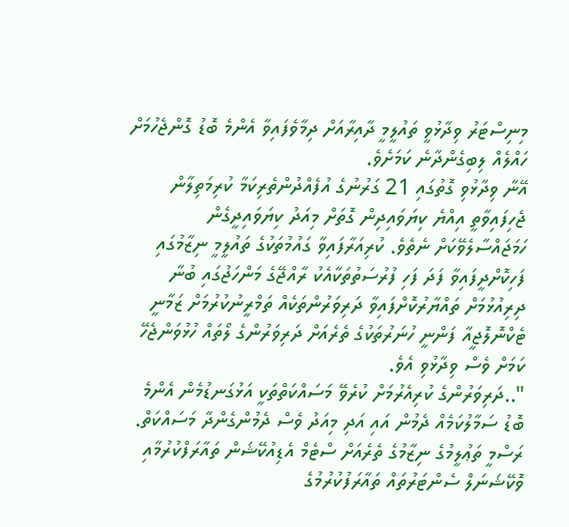މިނިސްޓަރު ވިދާޅުވީ ތައުލީމީ ދާއިރާއަށް ދިމާވެފައިވާ އެންމެ ބޮޑު ގޮންޖެހުމަށް ހައްލެއް ލިބިގެންދާނެ ކަމަށެވެ.
އޭނާ ވިދާޅުވި ގޮތުގައި 21 ގަރުނުގެ އުފެއްދުންތެރިކަމާ ކުރިމަތިލާން ޖެހިފައިވާތީ އިއްޔެ ކިޔަވައިދިން ގޮތަށް މިއަދު ކިޔަވައިދީގެން ހަމަޖައްސާލެވޭކަށް ނެތެވެ. ކުރިއަރާފައިވާ ގައުމުތަކުގެ ތައުލީމީ ނިޒާމުގައި ފަހިކޮށްދީފައިވާ ފަދަ ފަހި ފުރުސަތުތަކާއެކު ރާއްޖޭގެ މަންހަޖުގައި ބުނާ ދިރިއުޅުމަށް ތައްޔާރުކޮށްފައިވާ ދަރިވަރުންތަކެއް ތަމްރީނުކުރުމަށް ޒަމާނީ ޓެކްނޮލޮޖީއާ ފަންނީ ހުނަރުތަކުގެ ތެރެއަށް ދަރިވަރުންގެ ލޯތައް ހުޅުވަންޖެހޭ ކަމަށް ވެސް ވިދާޅުވި އެވެ.
"..ދަރިވަރުންގެ ކުރިއެރުމަށް ކުރެވޭ މަސައްކަތްތަކީ އަޅުގަނޑުމެން އެންމެ ބޮޑު ސަމާލުކަމެއް ދެމުން އައި އަދި މިއަދު ވެސް ދެމުންގެންދާ މަސައްކަތް. ރަސްމީ ތަޢުލީމުގެ ނިޒާމުގެ ތެރެއަށް ސްޓެމް އެޑިއުކޭޝަން ތައާރަފްކުރުމާއި ވޮކޭޝަނަލް ސެންޓަރުތައް ތައާރަފުކުރުމުގެ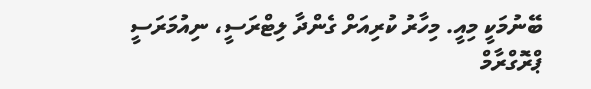ބޭނުމަކީ މިއީ. މިހާރު ކުރިއަށް ގެންދާ ލިޓްރަސީ، ނިއުމަރަސީ ޕްރޮގްރާމް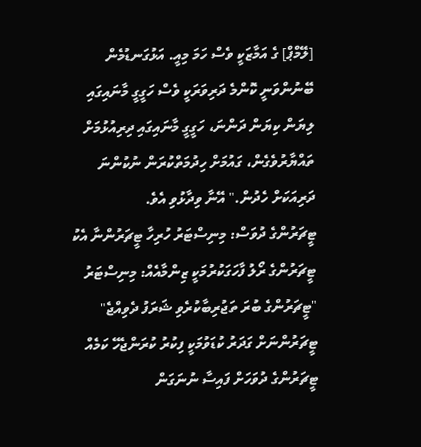[ލޭމްޕް] ގެ އަމާޒަކީ ވެސް ހަމަ މިއީ. އަޅުގަނޑުމެން ބޭނުންވަނީ ކޮންމެ ދަރިވަރަކީ ވެސް ހަގީގީ މާނައިގައި ލިޔަން ކިޔަން ދަންނަ، ހަގީގީ މާނައިގައި ދިރިއުޅުމަށް ތައްޔާރުވެގެން، ގައުމަށް ހިދުމަތްކުރަން ނުކުންނަ ދަރިއަކަށް ހެދުން." އޭނާ ވިދާޅުވި އެވެ.
ޓީޗަރުންގެ ދުވަސް: މިނިސްޓަރު ހުރިހާ ޓީޗަރުންނާ އެކު
ޓީޗަރުންގެ ރޯލު ފާހަގަކުރުމަކީ ޒިންމާއެއް: މިނިސްޓަރު
"ޓީޗަރުންގެ ބުރަ ތަޖުރިބާކުރެވި ޝަރަފު ދެވިއްޖެ"
ޓީޗަރުންނަށް ގަދަރު ކުޑަވުމަކީ ފިކުރު ކުރަންޖެހޭ ކަމެއް
ޓީޗަރުންގެ ދުވަހަށް ފައިސާ ނުނަގަން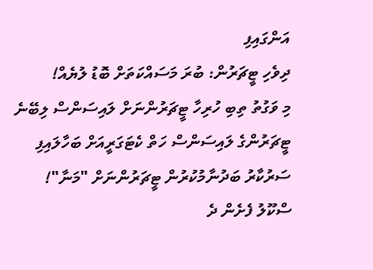އަންގައިފި
ދިވެހި ޓީޗަރުން: ބުރަ މަސައްކަތަށް ބޮޑު ލުޔެއް!
މި ވަގުތު ތިބި ހުރިހާ ޓީޗަރުންނަށް ލައިސަންސް ލިބޭނެ
ޓީޗަރުންގެ ލައިސަންސް ހަތް ކެޓަގަރީއަށް ބަހާލައިފި
ސަރުކާރު ބަދުނާމުކުރުން ޓީޗަރުންނަށް "މަނާ"!
ސްކޫލު ފެށެން ދެ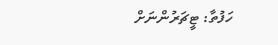ހަފުތާ: ޓީޗަރުންނަށް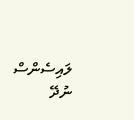ލައިސެންސް ނުދޭ